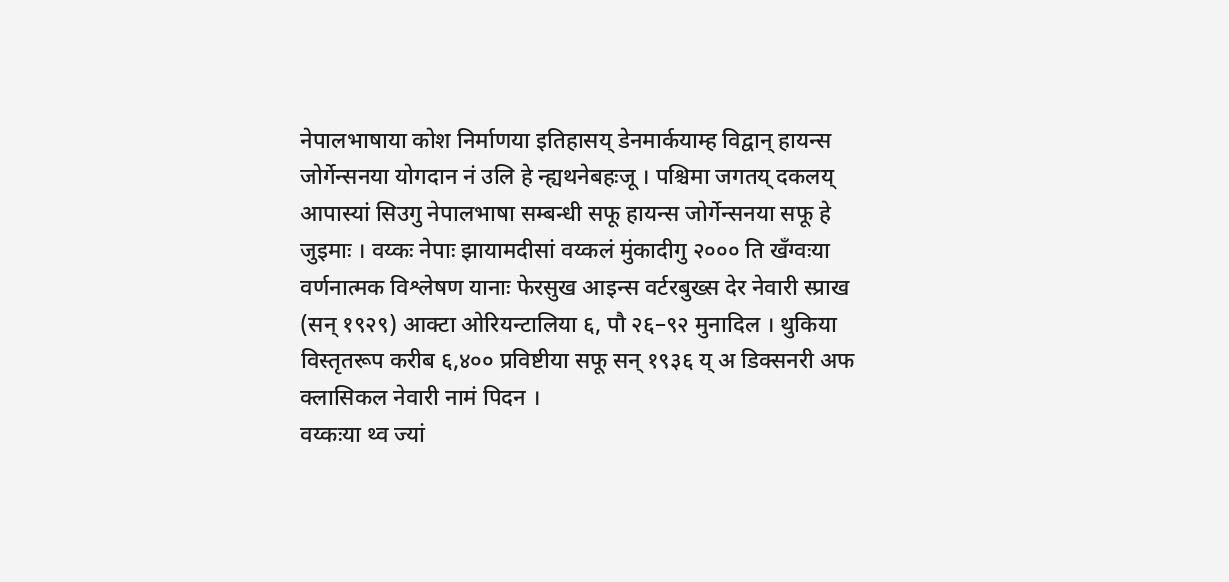नेपालभाषाया कोश निर्माणया इतिहासय् डेनमार्कयाम्ह विद्वान् हायन्स जोर्गेन्सनया योगदान नं उलि हे न्ह्यथनेबहःजू । पश्चिमा जगतय् दकलय् आपास्यां सिउगु नेपालभाषा सम्बन्धी सफू हायन्स जोर्गेन्सनया सफू हे जुइमाः । वय्कः नेपाः झायामदीसां वय्कलं मुंकादीगु २००० ति खँग्वःया वर्णनात्मक विश्लेषण यानाः फेरसुख आइन्स वर्टरबुख्स देर नेवारी स्प्राख (सन् १९२९) आक्टा ओरियन्टालिया ६, पौ २६–९२ मुनादिल । थुकिया विस्तृतरूप करीब ६,४०० प्रविष्टीया सफू सन् १९३६ य् अ डिक्सनरी अफ क्लासिकल नेवारी नामं पिदन ।
वय्कःया थ्व ज्यां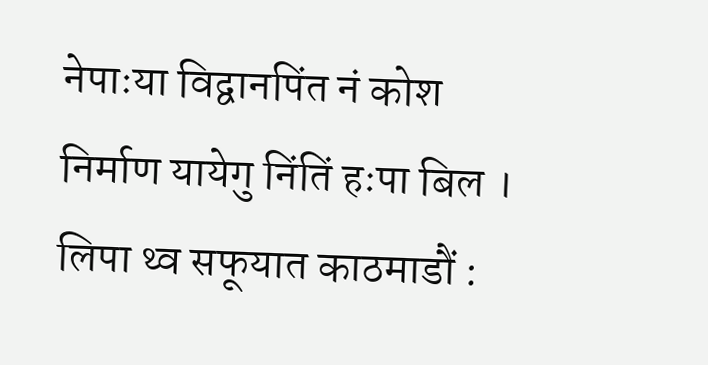नेपाःया विद्वानपिंत नं कोश निर्माण यायेगु निंतिं हःपा बिल । लिपा थ्व सफूयात काठमाडौं :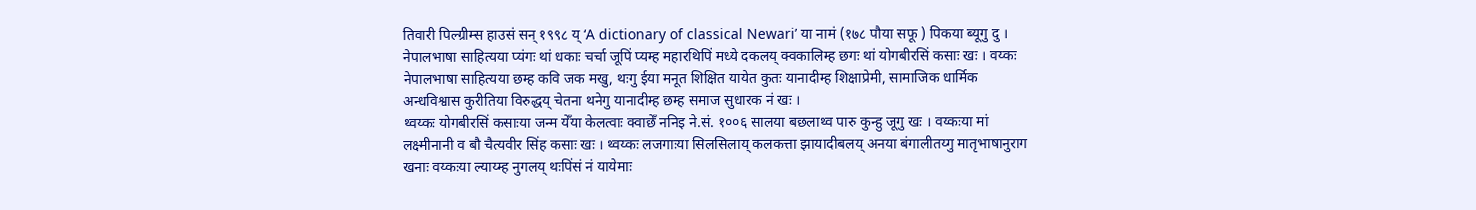तिवारी पिल्ग्रीम्स हाउसं सन् १९९८ य् ‘A dictionary of classical Newari’ या नामं (१७८ पौया सफू ) पिकया ब्यूगु दु ।
नेपालभाषा साहित्यया प्यंगः थां धकाः चर्चा जूपिं प्यम्ह महारथिपिं मध्ये दकलय् क्वकालिम्ह छगः थां योगबीरसिं कसाः खः । वय्कः नेपालभाषा साहित्यया छम्ह कवि जक मखु, थःगु ईया मनूत शिक्षित यायेत कुतः यानादीम्ह शिक्षाप्रेमी, सामाजिक धार्मिक अन्धविश्वास कुरीतिया विरुद्धय् चेतना थनेगु यानादीम्ह छम्ह समाज सुधारक नं खः ।
थ्वय्कः योगबीरसिं कसाःया जन्म येँया केलत्वाः क्वाछेँ ननिइ ने.सं. १००६ सालया बछलाथ्व पारु कुन्हु जूगु खः । वय्कःया मां लक्ष्मीनानी व बौ चैत्यवीर सिंह कसाः खः । थ्वय्कः लजगाःया सिलसिलाय् कलकत्ता झायादीबलय् अनया बंगालीतय्गु मातृभाषानुराग खनाः वय्कःया ल्याय्म्ह नुगलय् थःपिंसं नं यायेमाः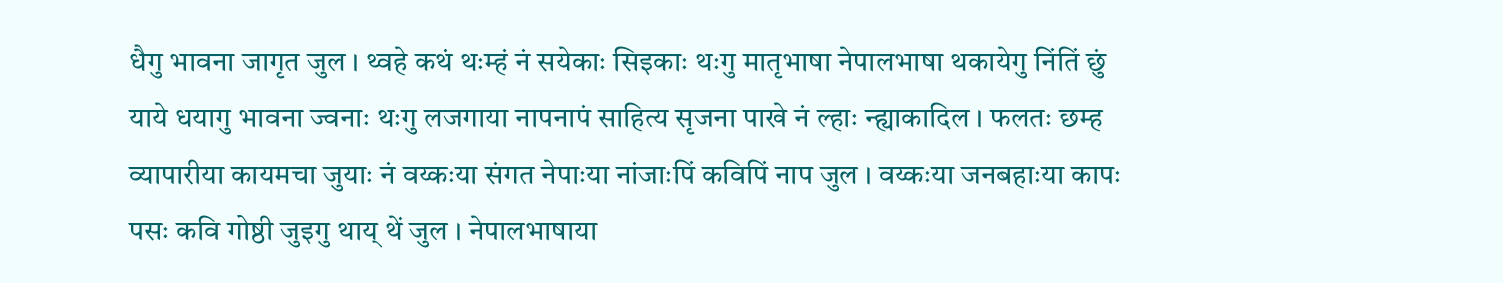धैगु भावना जागृत जुल । थ्वहे कथं थःम्हं नं सयेकाः सिइकाः थःगु मातृभाषा नेपालभाषा थकायेगु निंतिं छुं याये धयागु भावना ज्वनाः थःगु लजगाया नापनापं साहित्य सृजना पाखे नं ल्हाः न्ह्याकादिल । फलतः छम्ह व्यापारीया कायमचा जुयाः नं वय्कःया संगत नेपाःया नांजाःपिं कविपिं नाप जुल । वय्कःया जनबहाःया कापः पसः कवि गोष्ठी जुइगु थाय् थें जुल । नेपालभाषाया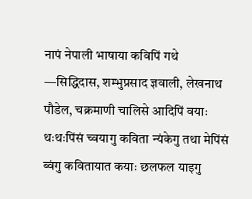नापं नेपाली भाषाया कविपिं गथे —सिद्धिदास, शम्भुप्रसाद ज्ञवाली, लेखनाथ पौडेल, चक्रमाणी चालिसे आदिपिं वयाः थःथःपिंसं च्वयागु कविता न्यंकेगु तथा मेपिंसं ब्वंगु कवितायात कयाः छलफल याइगु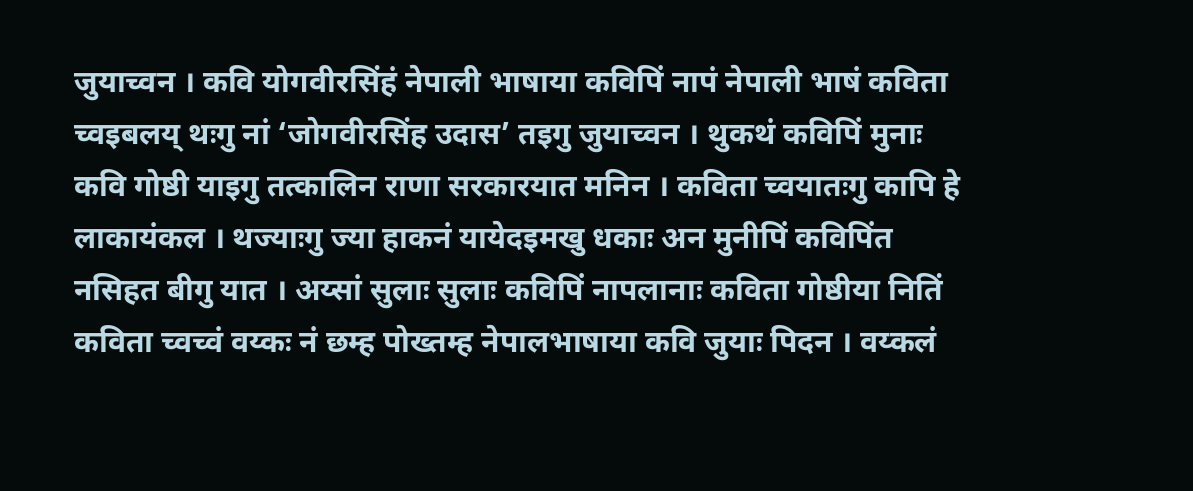जुयाच्वन । कवि योगवीरसिंहं नेपाली भाषाया कविपिं नापं नेपाली भाषं कविता च्वइबलय् थःगु नां ‘जोगवीरसिंह उदास’ तइगु जुयाच्वन । थुकथं कविपिं मुनाः कवि गोष्ठी याइगु तत्कालिन राणा सरकारयात मनिन । कविता च्वयातःगु कापि हे लाकायंकल । थज्याःगु ज्या हाकनं यायेदइमखु धकाः अन मुनीपिं कविपिंत नसिहत बीगु यात । अय्सां सुलाः सुलाः कविपिं नापलानाः कविता गोष्ठीया नितिं कविता च्वच्वं वय्कः नं छम्ह पोख्तम्ह नेपालभाषाया कवि जुयाः पिदन । वय्कलं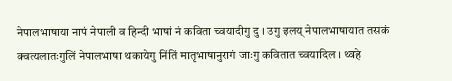नेपालभाषाया नापं नेपाली व हिन्दी भाषां नं कविता च्वयादीगु दु । उगु इलय् नेपालभाषायात तसकं क्वत्यलातःगुलिं नेपालभाषा थकायेगु निंतिं मातृभाषानुरागं जाःगु कवितात च्वयादिल । थ्वहे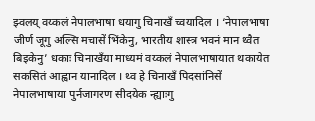झ्वलय् वय्कलं नेपालभाषा धयागु चिनाखँ च्वयादिल । ‘नेपालभाषा जीर्ण जूगु अल्सि मचासें भिंकेनु, भारतीय शास्त्र भवनं मान थ्वैत बिइकेनु’ धकाः चिनाखँया माध्यमं वय्कलं नेपालभाषायात थकायेत सकसितं आह्वान यानादिल । थ्व हे चिनाखँ पिदसांनिसें नेपालभाषाया पुर्नजागरण सीदयेक न्ह्याःगु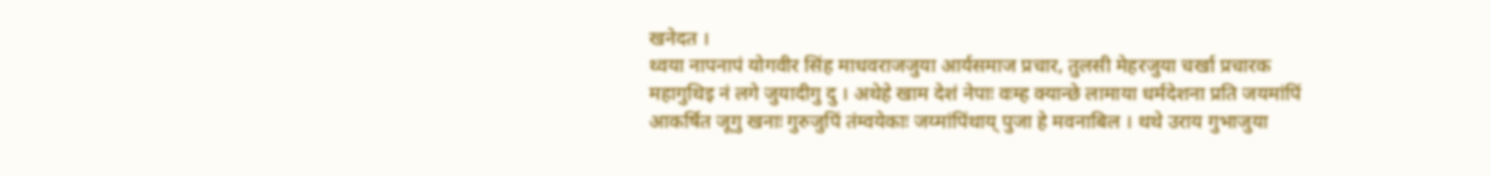खनेदत ।
थ्वया नापनापं योगवीर सिंह माधवराजजुया आर्यसमाज प्रचार, तुलसी मेहरजुया चर्खा प्रचारक महागुथिइ नं लगे जुयादीगु दु । अथेहे खाम देशं नेपाः वःम्ह क्यान्छे लामाया धर्मदेशना प्रति जयमांपिं आकर्षित जूगु खनाः गुरुजुपिं तंम्वयेकाः जय्मांपिंथाय् पुजा हे मवनाबिल । थथे उराय गुभाजुया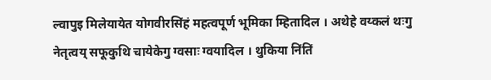ल्वापुइ मिलेयायेत योगवीरसिंहं महत्वपूर्ण भूमिका म्हितादिल । अथेहे वय्कलं थःगु नेतृत्वय् सफूकुथि चायेकेगु ग्वसाः ग्वयादिल । थुकिया निंतिं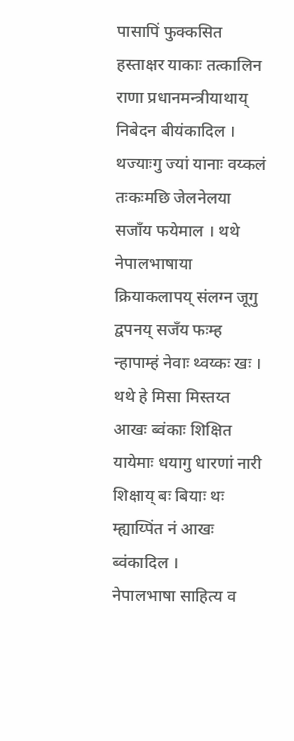पासापिं फुक्कसित हस्ताक्षर याकाः तत्कालिन राणा प्रधानमन्त्रीयाथाय् निबेदन बीयंकादिल । थज्याःगु ज्यां यानाः वय्कलं तःकःमछि जेलनेलया सजाँय फयेमाल । थथे नेपालभाषाया क्रियाकलापय् संलग्न जूगु द्वपनय् सजँय फःम्ह न्हापाम्हं नेवाः थ्वय्कः खः । थथे हे मिसा मिस्तय्त आखः ब्वंकाः शिक्षित यायेमाः धयागु धारणां नारी शिक्षाय् बः बियाः थः म्ह्याय्पिंत नं आखः ब्वंकादिल ।
नेपालभाषा साहित्य व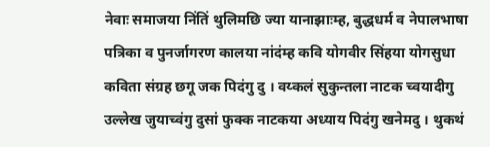नेवाः समाजया निंतिं थुलिमछि ज्या यानाझाःम्ह, बुद्धधर्म व नेपालभाषा पत्रिका व पुनर्जागरण कालया नांदंम्ह कवि योगवीर सिंहया योगसुधा कविता संग्रह छगू जक पिदंगु दु । वय्कलं सुकुन्तला नाटक च्वयादीगु उल्लेख जुयाच्वंगु दुसां फुक्क नाटकया अध्याय पिदंगु खनेमदु । थुकथं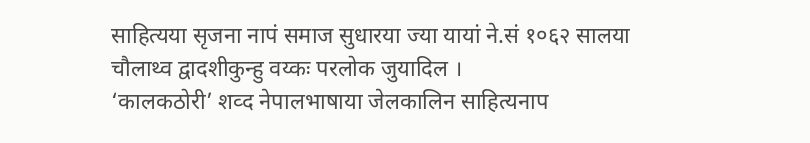साहित्यया सृजना नापं समाज सुधारया ज्या यायां ने.सं १०६२ सालया चौलाथ्व द्वादशीकुन्हु वय्कः परलोक जुयादिल ।
‘कालकठोरी’ शव्द नेपालभाषाया जेलकालिन साहित्यनाप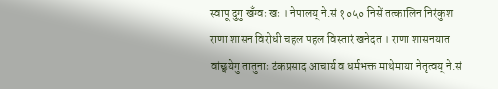स्वापू दुगु खँग्वः खः । नेपालय् ने.सं १०५० निसें तत्कालिन निरंकुश राणा शासन विरोधी चहल पहल विस्तारं खनेदत । राणा शासनयात वांछ्वयेगु तातुनाः टंकप्रसाद आचार्य व धर्मभक्त माथेमाया नेतृत्वय् ने.सं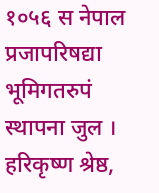१०५६ स नेपाल प्रजापरिषद्या भूमिगतरुपं स्थापना जुल । हरिकृष्ण श्रेष्ठ,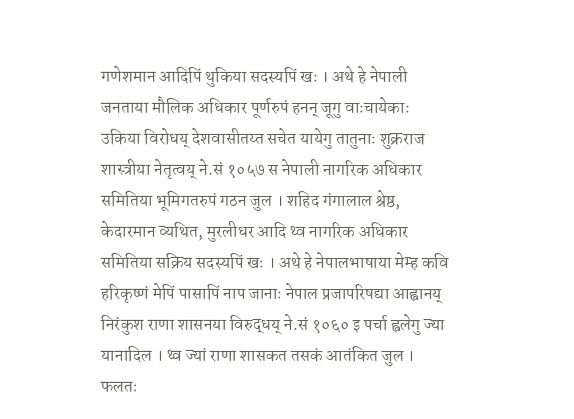गणेशमान आदिपिं थुकिया सदस्यपिं खः । अथे हे नेपाली जनताया मौलिक अधिकार पूर्णरुपं हनन् जूगु वाःचायेकाः उकिया विरोधय् देशवासीतय्त सचेत यायेगु तातुनाः शुक्रराज शास्त्रीया नेतृत्वय् ने.सं १०५७ स नेपाली नागरिक अधिकार समितिया भूमिगतरुपं गठन जुल । शहिद गंगालाल श्रेष्ठ, केदारमान व्यथित, मुरलीधर आदि थ्व नागरिक अधिकार समितिया सक्रिय सदस्यपिं खः । अथे हे नेपालभाषाया मेम्ह कवि हरिकृष्णं मेपिं पासापिं नाप जानाः नेपाल प्रजापरिषद्या आह्वानय् निरंकुश राणा शासनया विरुद्धय् ने.सं १०६० इ पर्चा ह्वलेगु ज्या यानादिल । थ्व ज्यां राणा शासकत तसकं आतंकित जुल । फलतः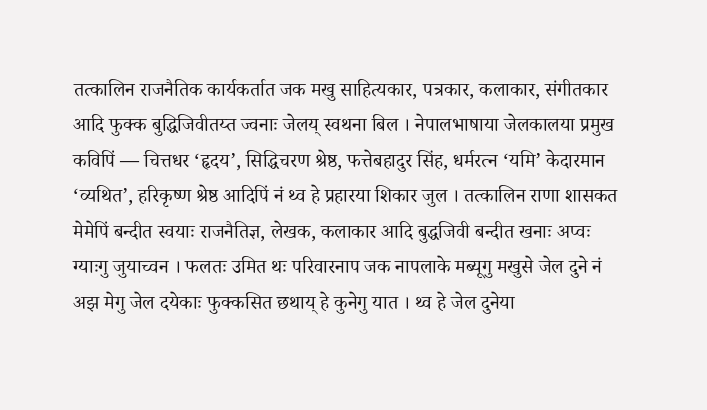तत्कालिन राजनैतिक कार्यकर्तात जक मखु साहित्यकार, पत्रकार, कलाकार, संगीतकार आदि फुक्क बुद्धिजिवीतय्त ज्वनाः जेलय् स्वथना बिल । नेपालभाषाया जेलकालया प्रमुख कविपिं — चित्तधर ‘हृदय’, सिद्धिचरण श्रेष्ठ, फत्तेबहादुर सिंह, धर्मरत्न ‘यमि’ केदारमान ‘व्यथित’, हरिकृष्ण श्रेष्ठ आदिपिं नं थ्व हे प्रहारया शिकार जुल । तत्कालिन राणा शासकत मेमेपिं बन्दीत स्वयाः राजनैतिज्ञ, लेखक, कलाकार आदि बुद्धजिवी बन्दीत खनाः अप्वः ग्याःगु जुयाच्वन । फलतः उमित थः परिवारनाप जक नापलाके मब्यूगु मखुसे जेल दुने नं अझ मेगु जेल दयेकाः फुक्कसित छथाय् हे कुनेगु यात । थ्व हे जेल दुनेया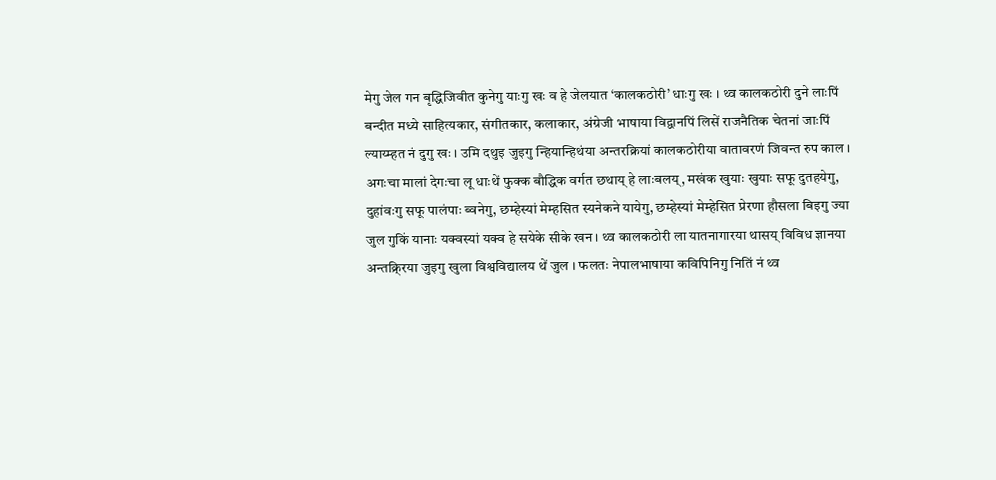मेगु जेल गन बृद्धिजिवीत कुनेगु याःगु खः व हे जेलयात ‘कालकठोरी’ धाःगु खः । थ्व कालकठोरी दुने लाःपिं बन्दीत मध्ये साहित्यकार, संगीतकार, कलाकार, अंग्रेजी भाषाया विद्वानपिं लिसें राजनैतिक चेतनां जाःपिं ल्याय्म्हत नं दुगु खः । उमि दथुइ जुइगु न्हियान्हिथंया अन्तरक्रियां कालकठोरीया वातावरणं जिवन्त रुप काल । अगःचा मालां देगःचा लू धाःथें फुक्क बौद्धिक वर्गत छथाय् हे लाःबलय्, मखंक खुयाः खुयाः सफू दुतहयेगु, दुहांवःगु सफू पालंपाः ब्वनेगु, छम्हेस्यां मेम्हसित स्यनेकने यायेगु, छम्हेस्यां मेम्हेसित प्रेरणा हौसला बिइगु ज्या जुल गुकिं यानाः यक्वस्यां यक्व हे सयेके सीके खन । थ्व कालकठोरी ला यातनागारया थासय् विविध ज्ञानया अन्तक्र्रिया जुइगु खुला विश्वविद्यालय थें जुल । फलतः नेपालभाषाया कविपिनिगु नितिं नं थ्व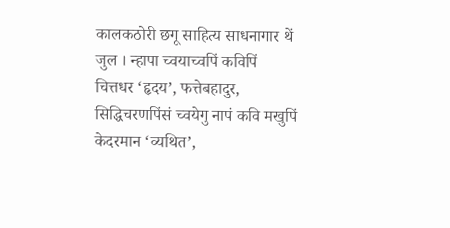कालकठोरी छगू साहित्य साधनागार थें जुल । न्हापा च्वयाच्वपिं कविपिं चित्तधर ‘हृदय’, फत्तेबहादुर, सिद्धिचरणपिंसं च्वयेगु नापं कवि मखुपिं केदरमान ‘व्यथित’,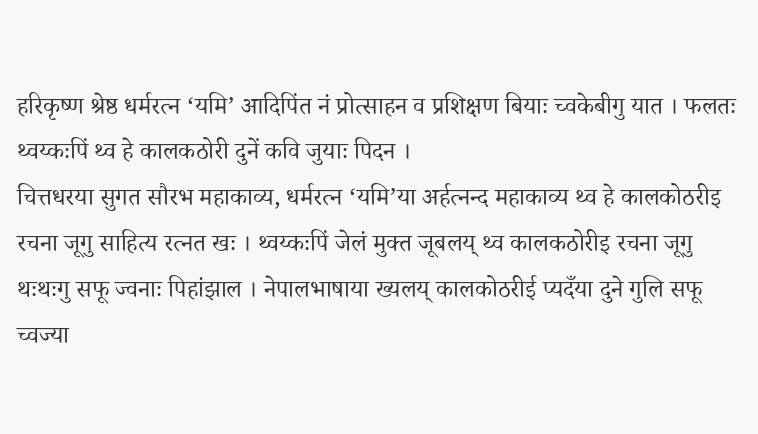हरिकृष्ण श्रेष्ठ धर्मरत्न ‘यमि’ आदिपिंत नं प्रोत्साहन व प्रशिक्षण बियाः च्वकेबीगु यात । फलतः थ्वय्कःपिं थ्व हे कालकठोरी दुनें कवि जुयाः पिदन ।
चित्तधरया सुगत सौरभ महाकाव्य, धर्मरत्न ‘यमि’या अर्हत्नन्द महाकाव्य थ्व हे कालकोठरीइ रचना जूगु साहित्य रत्नत खः । थ्वय्कःपिं जेलं मुक्त जूबलय् थ्व कालकठोरीइ रचना जूगु थःथःगु सफू ज्वनाः पिहांझाल । नेपालभाषाया ख्यलय् कालकोठरीई प्यदँया दुने गुलि सफू च्वज्या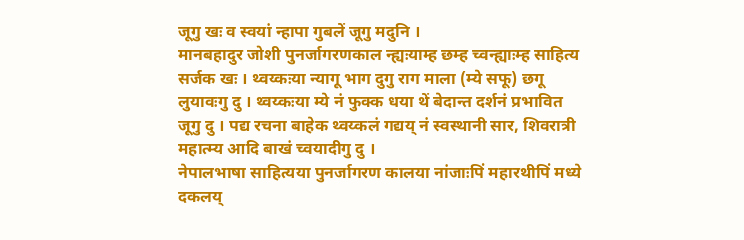जूगु खः व स्वयां न्हापा गुबलें जूगु मदुनि ।
मानबहादुर जोशी पुनर्जागरणकाल न्ह्यःयाम्ह छम्ह च्वन्ह्याःम्ह साहित्य सर्जक खः । थ्वय्कःया न्यागू भाग दुगु राग माला (म्ये सफू) छगू लुयावःगु दु । थ्वय्कःया म्ये नं फुक्क धया थें बेदान्त दर्शनं प्रभावित जूगु दु । पद्य रचना बाहेक थ्वय्कलं गद्यय् नं स्वस्थानी सार, शिवरात्री महात्म्य आदि बाखं च्वयादीगु दु ।
नेपालभाषा साहित्यया पुनर्जागरण कालया नांजाःपिं महारथीपिं मध्ये दकलय्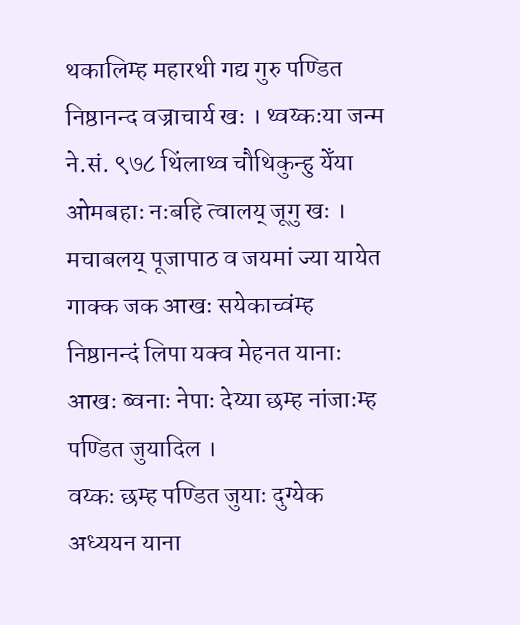थकालिम्ह महारथी गद्य गुरु पण्डित निष्ठानन्द वज्राचार्य खः । थ्वय्कःया जन्म ने.सं. ९७८ थिंलाथ्व चौथिकुन्हु येँया ओमबहाः नःबहि त्वालय् जूगु खः । मचाबलय् पूजापाठ व जयमां ज्या यायेत गाक्क जक आखः सयेकाच्वंम्ह निष्ठानन्दं लिपा यक्व मेहनत यानाः आखः ब्वनाः नेपाः देय्या छम्ह नांजाःम्ह पण्डित जुयादिल ।
वय्कः छम्ह पण्डित जुयाः दुग्येक अध्ययन याना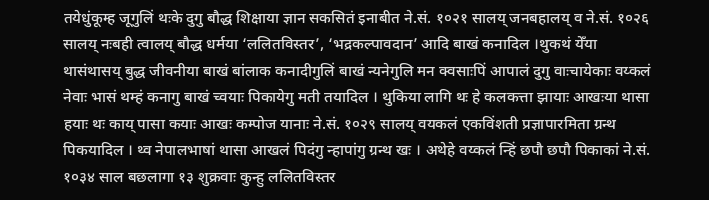तयेधुंकूम्ह जूगुलिं थःके दुगु बौद्ध शिक्षाया ज्ञान सकसितं इनाबीत ने.सं. १०२१ सालय् जनबहालय् व ने.सं. १०२६ सालय् नःबही त्वालय् बौद्ध धर्मया ‘ललितविस्तर’, ‘भद्रकल्पावदान’ आदि बाखं कनादिल ।थुकथं येँया थासंथासय् बुद्ध जीवनीया बाखं बांलाक कनादीगुलिं बाखं न्यनेगुलि मन क्वसाःपिं आपालं दुगु वाःचायेकाः वय्कलं नेवाः भासं थम्हं कनागु बाखं च्वयाः पिकायेगु मती तयादिल । थुकिया लागि थः हे कलकत्ता झायाः आखःया थासा हयाः थः काय् पासा कयाः आखः कम्पोज यानाः ने.सं. १०२९ सालय् वयकलं एकविंशती प्रज्ञापारमिता ग्रन्थ पिकयादिल । थ्व नेपालभाषां थासा आखलं पिदंगु न्हापांगु ग्रन्थ खः । अथेहे वय्कलं न्हिं छपौ छपौ पिकाकां ने.सं. १०३४ साल बछलागा १३ शुक्रवाः कुन्हु ललितविस्तर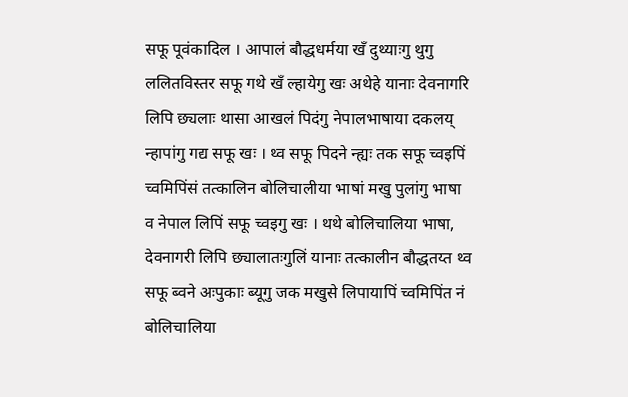सफू पूवंकादिल । आपालं बौद्धधर्मया खँ दुथ्याःगु थुगु ललितविस्तर सफू गथे खँ ल्हायेगु खः अथेहे यानाः देवनागरि लिपि छ्यलाः थासा आखलं पिदंगु नेपालभाषाया दकलय् न्हापांगु गद्य सफू खः । थ्व सफू पिदने न्ह्यः तक सफू च्वइपिं च्वमिपिंसं तत्कालिन बोलिचालीया भाषां मखु पुलांगु भाषा व नेपाल लिपिं सफू च्वइगु खः । थथे बोलिचालिया भाषा, देवनागरी लिपि छ्यालातःगुलिं यानाः तत्कालीन बौद्धतय्त थ्व सफू ब्वने अःपुकाः ब्यूगु जक मखुसे लिपायापिं च्वमिपिंत नं बोलिचालिया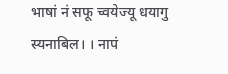भाषां नं सफू च्वयेज्यू धयागु स्यनाबिल। । नापं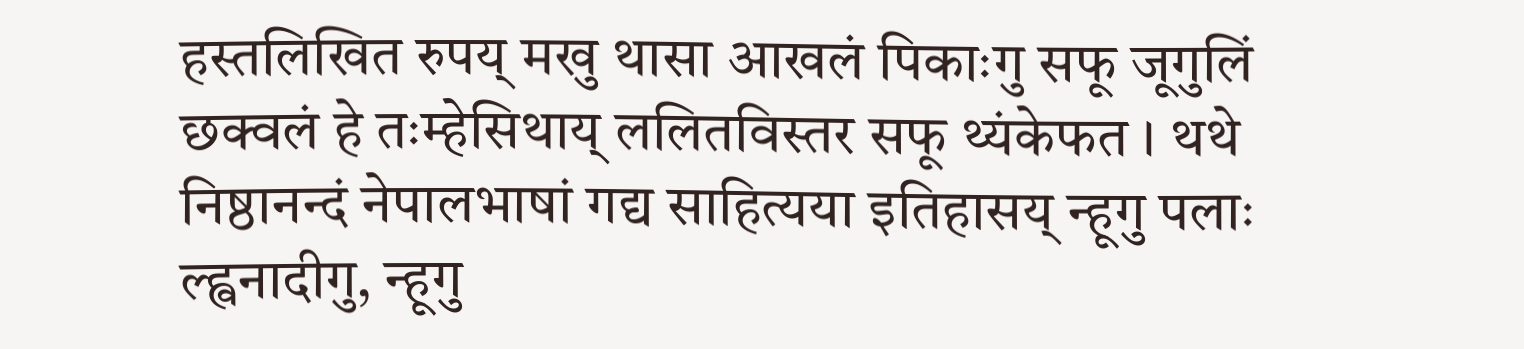हस्तलिखित रुपय् मखु थासा आखलं पिकाःगु सफू जूगुलिं छक्वलं हे तःम्हेसिथाय् ललितविस्तर सफू थ्यंकेफत । थथे निष्ठानन्दं नेपालभाषां गद्य साहित्यया इतिहासय् न्हूगु पलाः ल्ह्वनादीगु, न्हूगु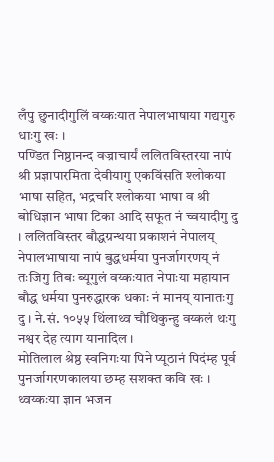लँपु छुनादीगुलिं वय्कःयात नेपालभाषाया गद्यगुरु धाःगु खः ।
पण्डित निष्ठानन्द वज्राचार्यं ललितविस्तरया नापं श्री प्रज्ञापारमिता देवीयागु एकविंसति श्लोकया भाषा सहित, भद्रचरि श्लोकया भाषा व श्री बोधिज्ञान भाषा टिका आदि सफूत नं च्वयादीगु दु । ललितविस्तर बौद्धग्रन्थया प्रकाशनं नेपालय् नेपालभाषाया नापं बुद्धधर्मया पुनर्जागरणय् नं तःजिगु तिबः ब्यूगुलं वय्कःयात नेपाःया महायान बौद्ध धर्मया पुनरुद्धारक धकाः नं मानय् यानातःगु दु । ने.सं. १०५५ थिंलाथ्व चौथिकुन्हु वय्कलं थःगु नश्वर देह त्याग यानादिल ।
मोतिलाल श्रेष्ठ स्वनिगःया पिने प्यूठानं पिदंम्ह पूर्व पुनर्जागरणकालया छम्ह सशक्त कवि खः । थ्वय्कःया ज्ञान भजन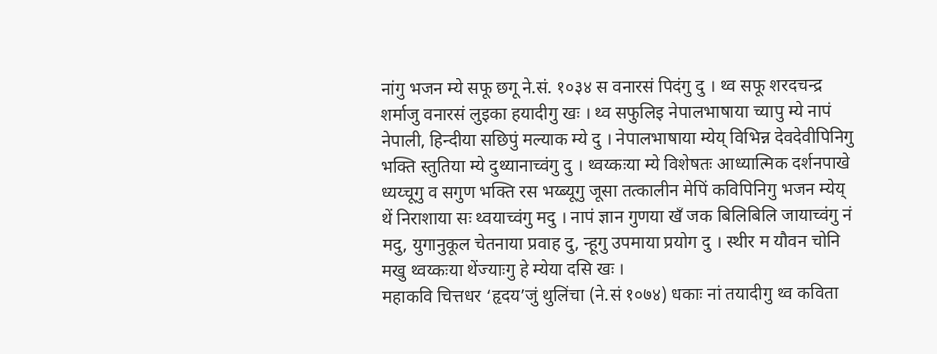नांगु भजन म्ये सफू छगू ने.सं. १०३४ स वनारसं पिदंगु दु । थ्व सफू शरदचन्द्र शर्माजु वनारसं लुइका हयादीगु खः । थ्व सफुलिइ नेपालभाषाया च्यापु म्ये नापं नेपाली, हिन्दीया सछिपुं मल्याक म्ये दु । नेपालभाषाया म्येय् विभिन्न देवदेवीपिनिगु भक्ति स्तुतिया म्ये दुथ्यानाच्वंगु दु । थ्वय्कःया म्ये विशेषतः आध्यात्मिक दर्शनपाखे ध्यय्चूगु व सगुण भक्ति रस भय्ब्यूगु जूसा तत्कालीन मेपिं कविपिनिगु भजन म्येय् थें निराशाया सः थ्वयाच्वंगु मदु । नापं ज्ञान गुणया खँ जक बिलिबिलि जायाच्वंगु नं मदु, युगानुकूल चेतनाया प्रवाह दु, न्हूगु उपमाया प्रयोग दु । स्थीर म यौवन चोनि मखु थ्वय्कःया थेंज्याःगु हे म्येया दसि खः ।
महाकवि चित्तधर ‘हृदय’जुं थुलिंचा (ने.सं १०७४) धकाः नां तयादीगु थ्व कविता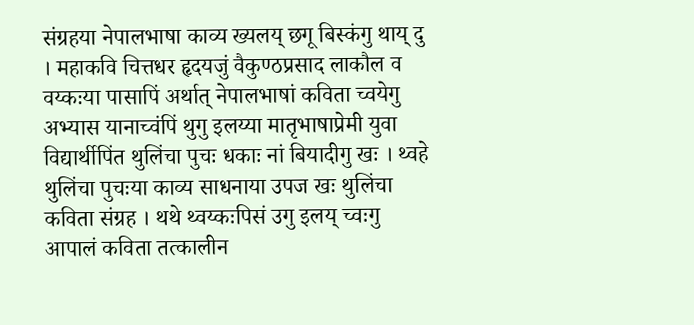संग्रहया नेपालभाषा काव्य ख्यलय् छगू बिस्कंगु थाय् दु । महाकवि चित्तधर हृदयजुं वैकुण्ठप्रसाद लाकौल व वय्कःया पासापिं अर्थात् नेपालभाषां कविता च्वयेगु अभ्यास यानाच्वंपिं थुगु इलय्या मातृभाषाप्रेमी युवा विद्यार्थीपिंत थुलिंचा पुचः धकाः नां बियादीगु खः । थ्वहे थुलिंचा पुचःया काव्य साधनाया उपज खः थुलिंचा कविता संग्रह । थथे थ्वय्कःपिसं उगु इलय् च्वःगु आपालं कविता तत्कालीन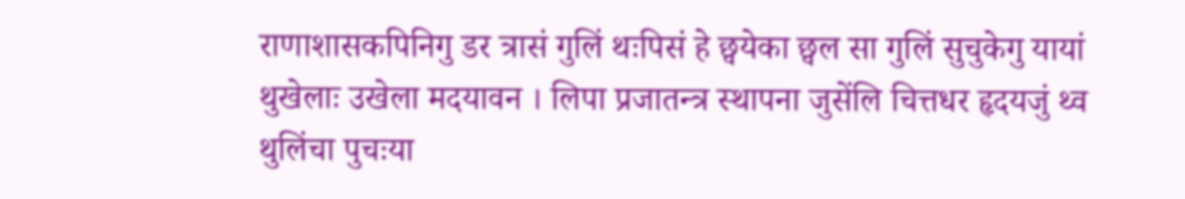राणाशासकपिनिगु डर त्रासं गुलिं थःपिसं हे छ्वयेका छ्वल सा गुलिं सुचुकेगु यायां थुखेलाः उखेला मदयावन । लिपा प्रजातन्त्र स्थापना जुसेंलि चित्तधर हृदयजुं थ्व थुलिंचा पुचःया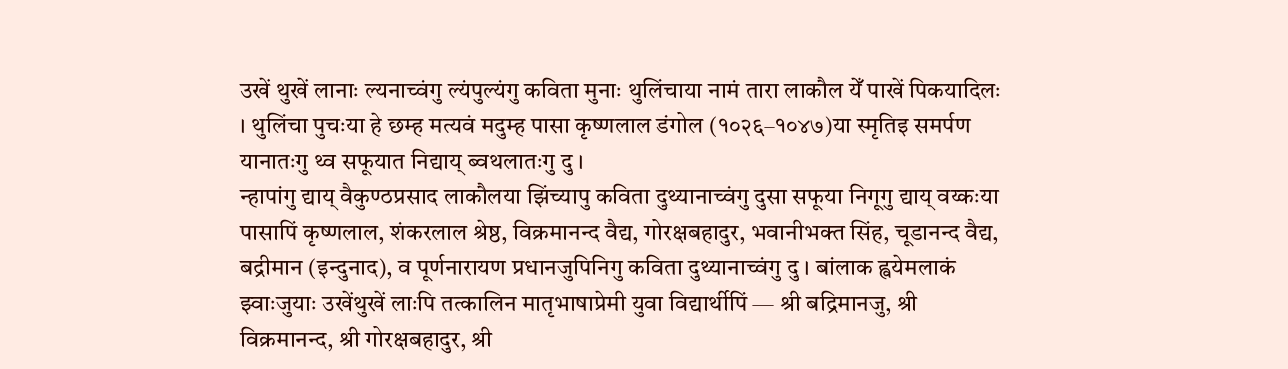उखें थुखें लानाः ल्यनाच्वंगु ल्यंपुल्यंगु कविता मुनाः थुलिंचाया नामं तारा लाकौल येँ पाखें पिकयादिलः । थुलिंचा पुचःया हे छम्ह मत्यवं मदुम्ह पासा कृष्णलाल डंगोल (१०२६–१०४७)या स्मृतिइ समर्पण यानातःगु थ्व सफूयात निद्याय् ब्वथलातःगु दु ।
न्हापांगु द्याय् वैकुण्ठप्रसाद लाकौलया झिंच्यापु कविता दुथ्यानाच्वंगु दुसा सफूया निगूगु द्याय् वय्कःया पासापिं कृष्णलाल, शंकरलाल श्रेष्ठ, विक्रमानन्द वैद्य, गोरक्षबहादुर, भवानीभक्त सिंह, चूडानन्द वैद्य, बद्रीमान (इन्दुनाद), व पूर्णनारायण प्रधानजुपिनिगु कविता दुथ्यानाच्वंगु दु । बांलाक ह्वयेमलाकं झ्वाःजुयाः उखेंथुखें लाःपि तत्कालिन मातृभाषाप्रेमी युवा विद्यार्थीपिं — श्री बद्रिमानजु, श्री विक्रमानन्द, श्री गोरक्षबहादुर, श्री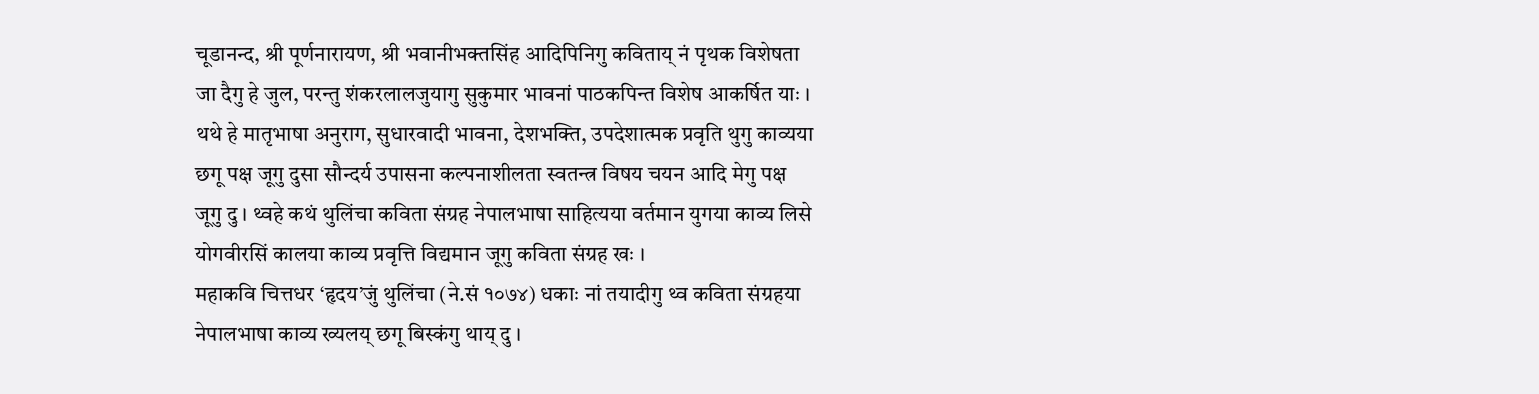चूडानन्द, श्री पूर्णनारायण, श्री भवानीभक्तसिंह आदिपिनिगु कविताय् नं पृथक विशेषता जा दैगु हे जुल, परन्तु शंकरलालजुयागु सुकुमार भावनां पाठकपिन्त विशेष आकर्षित याः ।
थथे हे मातृभाषा अनुराग, सुधारवादी भावना, देशभक्ति, उपदेशात्मक प्रवृति थुगु काव्यया छगू पक्ष जूगु दुसा सौन्दर्य उपासना कल्पनाशीलता स्वतन्त्र विषय चयन आदि मेगु पक्ष जूगु दु । थ्वहे कथं थुलिंचा कविता संग्रह नेपालभाषा साहित्यया वर्तमान युगया काव्य लिसे योगवीरसिं कालया काव्य प्रवृत्ति विद्यमान जूगु कविता संग्रह खः ।
महाकवि चित्तधर ‘हृदय’जुं थुलिंचा (ने.सं १०७४) धकाः नां तयादीगु थ्व कविता संग्रहया नेपालभाषा काव्य ख्यलय् छगू बिस्कंगु थाय् दु ।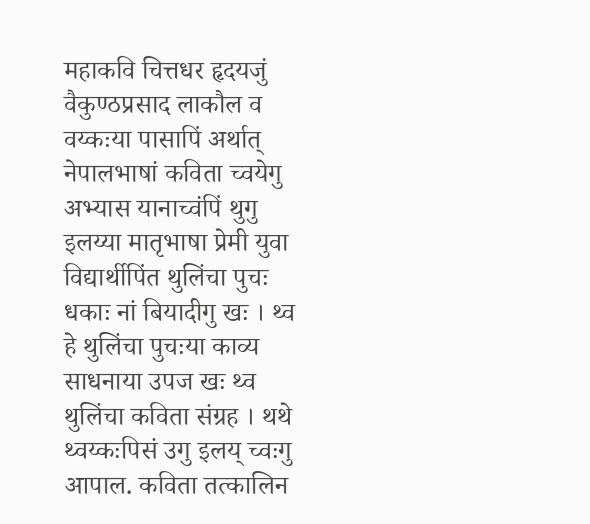महाकवि चित्तधर हृदयजुं वैकुण्ठप्रसाद लाकौल व वय्कःया पासापिं अर्थात् नेपालभाषां कविता च्वयेगु अभ्यास यानाच्वंपिं थुगु इलय्या मातृभाषा प्रेमी युवा विद्यार्थीपिंत थुलिंचा पुचः धकाः नां बियादीगु खः । थ्व हे थुलिंचा पुचःया काव्य साधनाया उपज खः थ्व थुलिंचा कविता संग्रह । थथे थ्वय्कःपिसं उगु इलय् च्वःगु आपाल. कविता तत्कालिन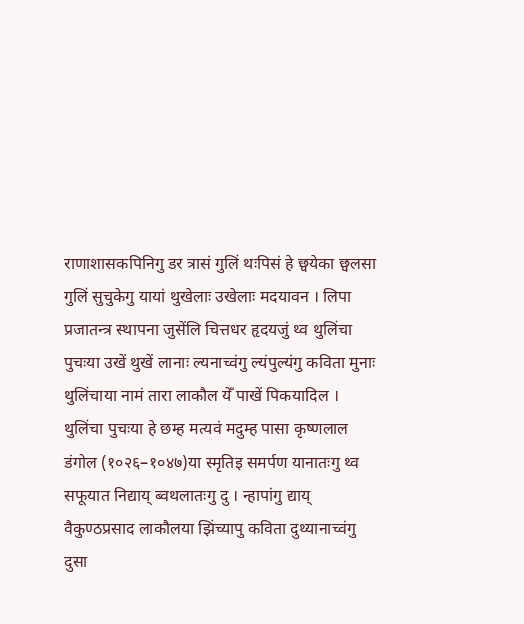राणाशासकपिनिगु डर त्रासं गुलिं थःपिसं हे छ्वयेका छ्वलसा गुलिं सुचुकेगु यायां थुखेलाः उखेलाः मदयावन । लिपा प्रजातन्त्र स्थापना जुसेंलि चित्तधर हृदयजुं थ्व थुलिंचा पुचःया उखें थुखें लानाः ल्यनाच्वंगु ल्यंपुल्यंगु कविता मुनाः थुलिंचाया नामं तारा लाकौल येँ पाखें पिकयादिल । थुलिंचा पुचःया हे छम्ह मत्यवं मदुम्ह पासा कृष्णलाल डंगोल (१०२६–१०४७)या स्मृतिइ समर्पण यानातःगु थ्व सफूयात निद्याय् ब्वथलातःगु दु । न्हापांगु द्याय् वैकुण्ठप्रसाद लाकौलया झिंच्यापु कविता दुथ्यानाच्वंगु दुसा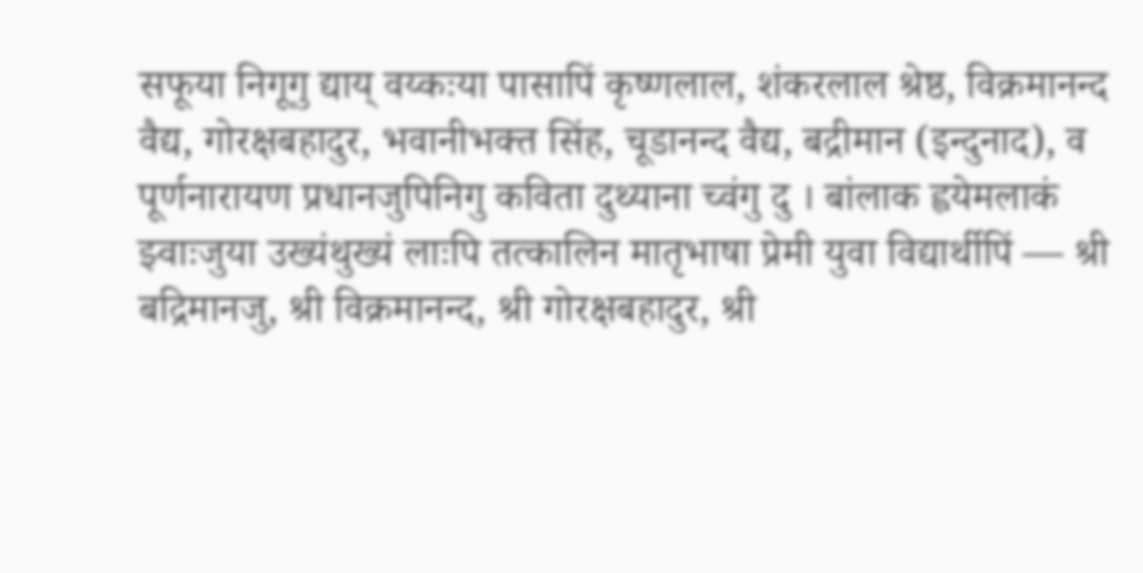सफूया निगूगु द्याय् वय्कःया पासापिं कृष्णलाल, शंकरलाल श्रेष्ठ, विक्रमानन्द वैद्य, गोरक्षबहादुर, भवानीभक्त सिंह, चूडानन्द वैद्य, बद्रीमान (इन्दुनाद), व पूर्णनारायण प्रधानजुपिनिगु कविता दुथ्याना च्वंगु दु । बांलाक ह्वयेमलाकं झ्वाःजुया उख्यंथुख्यं लाःपि तत्कालिन मातृभाषा प्रेमी युवा विद्यार्थीपिं — श्री बद्रिमानजु, श्री विक्रमानन्द, श्री गोरक्षबहादुर, श्री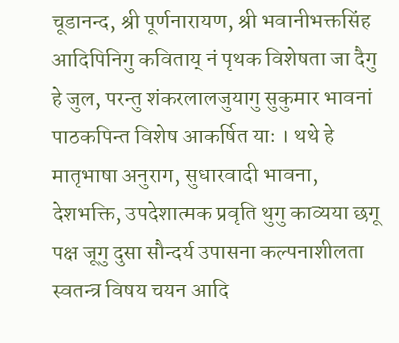चूडानन्द, श्री पूर्णनारायण, श्री भवानीभक्तसिंह आदिपिनिगु कविताय् नं पृथक विशेषता जा दैगु हे जुल, परन्तु शंकरलालजुयागु सुकुमार भावनां पाठकपिन्त विशेष आकर्षित याः । थथे हे मातृभाषा अनुराग, सुधारवादी भावना, देशभक्ति, उपदेशात्मक प्रवृति थुगु काव्यया छगू पक्ष जूगु दुसा सौन्दर्य उपासना कल्पनाशीलता स्वतन्त्र विषय चयन आदि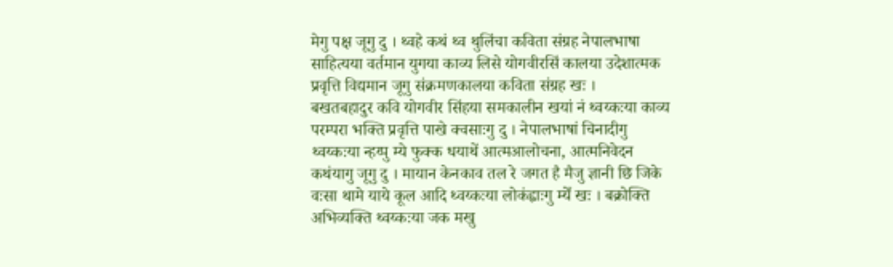मेगु पक्ष जूगु दु । थ्वहे कथं थ्व थुलिंचा कविता संग्रह नेपालभाषा साहित्यया वर्तमान युगया काव्य लिसे योगवीरसिं कालया उदेशात्मक प्रवृत्ति विद्यमान जूगु संक्रमणकालया कविता संग्रह खः ।
बखतबहादुर कवि योगवीर सिंहया समकालीन खयां नं थ्वय्कःया काव्य परम्परा भक्ति प्रवृत्ति पाखे क्वसाःगु दु । नेपालभाषां चिनादीगु थ्वय्कःया न्हय्पु म्ये फुक्क धयाथें आत्मआलोचना, आत्मनिवेदन कथंयागु जूगु दु । मायान केनकाव तल रे जगत है मैजु ज्ञानी छि जिके वःसा थामे याये कूल आदि थ्वय्कःया लोकंह्वाःगु म्येँ खः । बक्रोक्ति अभिव्यक्ति थ्वय्कःया जक मखु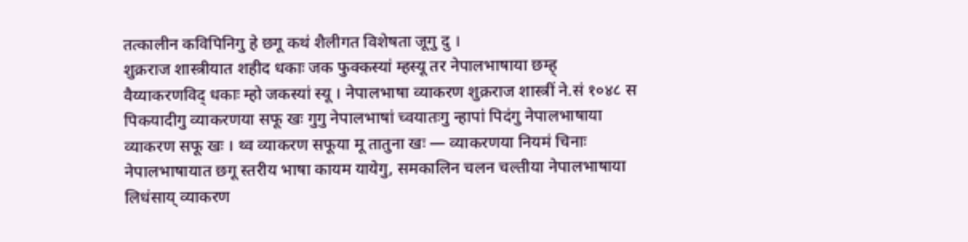तत्कालीन कविपिनिगु हे छगू कथं शैलीगत विशेषता जूगु दु ।
शुक्रराज शास्त्रीयात शहीद धकाः जक फुक्कस्यां म्हस्यू तर नेपालभाषाया छम्ह् वैय्याकरणविद् धकाः म्हो जकस्यां स्यू । नेपालभाषा व्याकरण शुक्रराज शास्त्रीं ने.सं १०४८ स पिकयादीगु व्याकरणया सफू खः गुगु नेपालभाषां च्वयातःगु न्हापां पिदंगु नेपालभाषाया व्याकरण सफू खः । थ्व व्याकरण सफूया मू तातुना खः — व्याकरणया नियमं चिनाः नेपालभाषायात छगू स्तरीय भाषा कायम यायेगु, समकालिन चलन चल्तीया नेपालभाषाया लिधंसाय् व्याकरण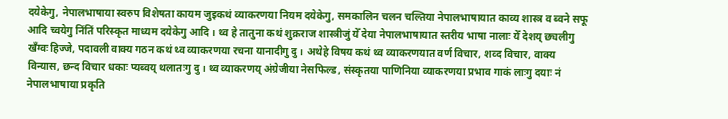दयेकेगु, नेपालभाषाया स्वरुप विशेषता कायम जुइकथं व्याकरणया नियम दयेकेगु, समकालिन चलन चल्तिया नेपालभाषायात काव्य शास्त्र व ब्वने सफू आदि च्वयेगु निंतिं परिस्कृत माध्यम दयेकेगु आदि । थ्व हे तातुना कथं शुक्रराज शास्त्रीजुं येँ देया नेपालभाषायात स्तरीय भाषा नालाः येँ देशय् छ्यलीगु खँग्वः हिज्जे, पदावली वाक्य गठन कथं थ्व व्याकरणया रचना यानादीगु दु । अथेहे विषय कथं थ्व व्याकरणयात वर्ण विचार, शव्द विचार, वाक्य विन्यास, छन्द विचार धकाः प्यब्वय् थलातःगु दु । थ्व व्याकरणय् अंग्रेजीया नेसफिल्ड, संस्कृतया पाणिनिया व्याकरणया प्रभाव गाकं लाःगु दयाः नं नेपालभाषाया प्रकृति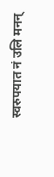स्वरुपयात नं उलि मनन्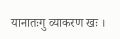यानातःगु व्याकरण खः ।